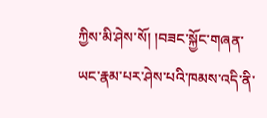ཀྱིས་མི་ཤེས་སོ། །བཟང་སྐྱོང་གཞན་ཡང་རྣམ་པར་ཤེས་པའི་ཁམས་འདི་ནི་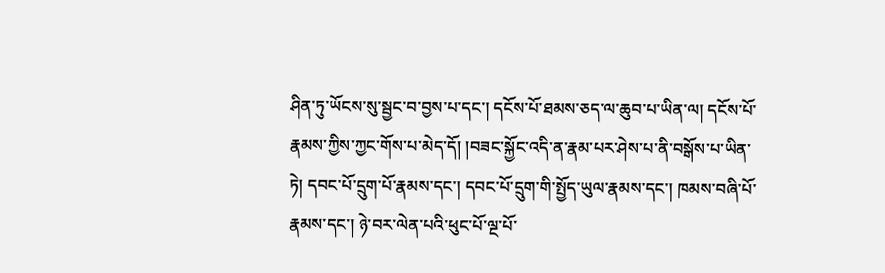ཤིན་ཏུ་ཡོངས་སུ་སྦྱང་བ་བྱས་པ་དང་། དངོས་པོ་ཐམས་ཅད་ལ་ཆུབ་པ་ཡིན་ལ། དངོས་པོ་རྣམས་ཀྱིས་ཀྱང་གོས་པ་མེད་དོ། །བཟང་སྐྱོང་འདི་ན་རྣམ་པར་ཤེས་པ་ནི་བསྒོས་པ་ཡིན་ཏེ། དབང་པོ་དྲུག་པོ་རྣམས་དང་། དབང་པོ་དྲུག་གི་སྤྱོད་ཡུལ་རྣམས་དང་། ཁམས་བཞི་པོ་རྣམས་དང་། ཉེ་བར་ལེན་པའི་ཕུང་པོ་ལྔ་པོ་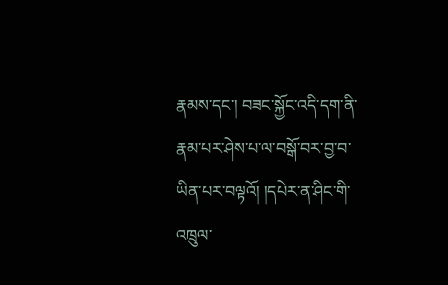རྣམས་དང་། བཟང་སྐྱོང་འདི་དག་ནི་རྣམ་པར་ཤེས་པ་ལ་བསྒོ་བར་བྱ་བ་ཡིན་པར་བལྟའོ། །དཔེར་ན་ཤིང་གི་འཁྲུལ་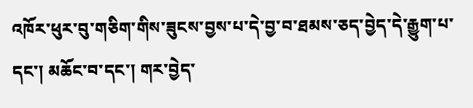འཁོར་ཕུར་བུ་གཅིག་གིས་ཟུངས་བྱས་པ་དེ་བྱ་བ་ཐམས་ཅད་བྱེད་དེ་རྒྱུག་པ་དང་། མཆོང་བ་དང་། གར་བྱེད་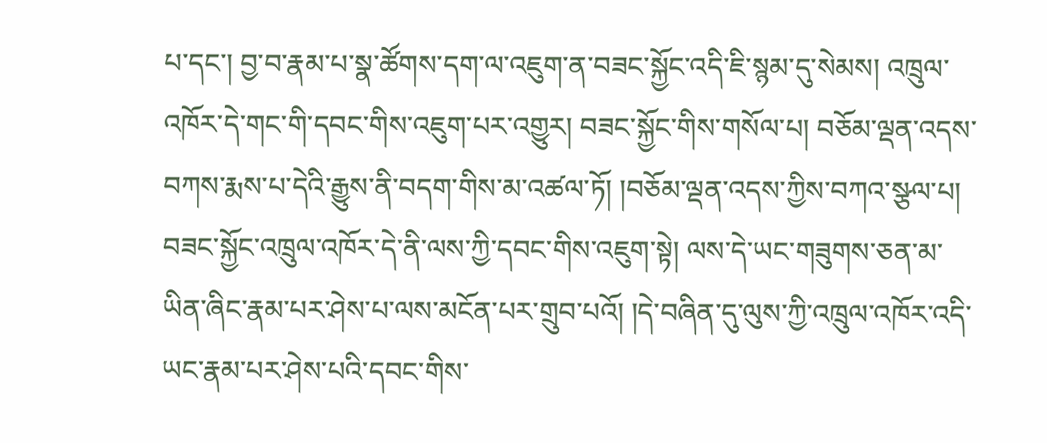པ་དང་། བྱ་བ་རྣམ་པ་སྣ་ཚོགས་དག་ལ་འཇུག་ན་བཟང་སྐྱོང་འདི་ཇི་སྙམ་དུ་སེམས། འཁྲུལ་འཁོར་དེ་གང་གི་དབང་གིས་འཇུག་པར་འགྱུར། བཟང་སྐྱོང་གིས་གསོལ་པ། བཅོམ་ལྡན་འདས་བཀས་རྨས་པ་དེའི་རྒྱུས་ནི་བདག་གིས་མ་འཚལ་ཏོ། །བཅོམ་ལྡན་འདས་ཀྱིས་བཀའ་སྩལ་པ། བཟང་སྐྱོང་འཁྲུལ་འཁོར་དེ་ནི་ལས་ཀྱི་དབང་གིས་འཇུག་སྟེ། ལས་དེ་ཡང་གཟུགས་ཅན་མ་ཡིན་ཞིང་རྣམ་པར་ཤེས་པ་ལས་མངོན་པར་གྲུབ་པའོ། །དེ་བཞིན་དུ་ལུས་ཀྱི་འཁྲུལ་འཁོར་འདི་ཡང་རྣམ་པར་ཤེས་པའི་དབང་གིས་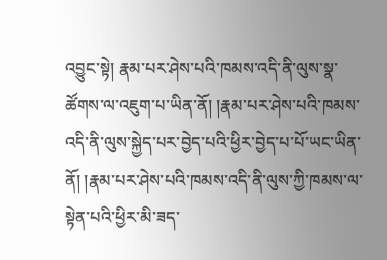འབྱུང་སྟེ། རྣམ་པར་ཤེས་པའི་ཁམས་འདི་ནི་ལུས་སྣ་ཚོགས་ལ་འཇུག་པ་ཡིན་ནོ། །རྣམ་པར་ཤེས་པའི་ཁམས་འདི་ནི་ལུས་སྐྱེད་པར་བྱེད་པའི་ཕྱིར་བྱེད་པ་པོ་ཡང་ཡིན་ནོ། །རྣམ་པར་ཤེས་པའི་ཁམས་འདི་ནི་ལུས་ཀྱི་ཁམས་ལ་སྟེན་པའི་ཕྱིར་མི་ཟད་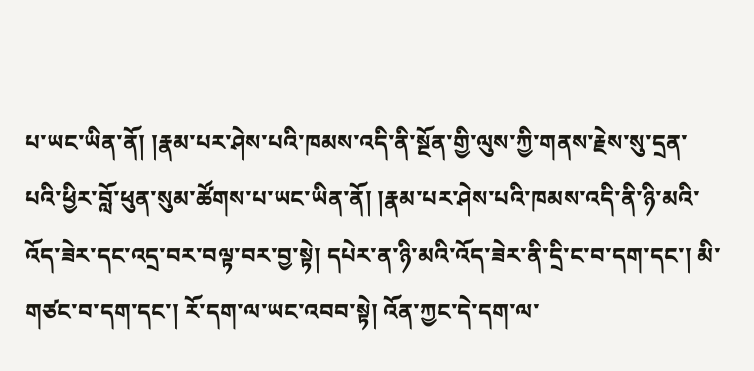པ་ཡང་ཡིན་ནོ། །རྣམ་པར་ཤེས་པའི་ཁམས་འདི་ནི་སྔོན་གྱི་ལུས་ཀྱི་གནས་རྗེས་སུ་དྲན་པའི་ཕྱིར་བློ་ཕུན་སུམ་ཚོགས་པ་ཡང་ཡིན་ནོ། །རྣམ་པར་ཤེས་པའི་ཁམས་འདི་ནི་ཉི་མའི་འོད་ཟེར་དང་འདྲ་བར་བལྟ་བར་བྱ་སྟེ། དཔེར་ན་ཉི་མའི་འོད་ཟེར་ནི་དྲི་ང་བ་དག་དང་། མི་གཙང་བ་དག་དང་། རོ་དག་ལ་ཡང་འབབ་སྟེ། འོན་ཀྱང་དེ་དག་ལ་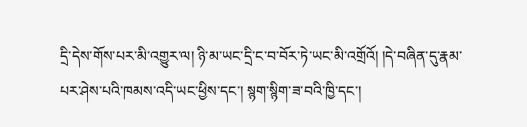དྲི་དེས་གོས་པར་མི་འགྱུར་ལ། ཉི་མ་ཡང་དྲི་ང་བ་བོར་ཏེ་ཡང་མི་འགྲོའོ། །དེ་བཞིན་དུ་རྣམ་པར་ཤེས་པའི་ཁམས་འདི་ཡང་ཕྱིས་དང་། སྙག་སྙིག་ཟ་བའི་ཁྱི་དང་།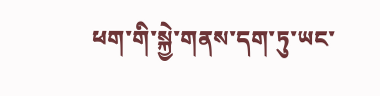ཕག་གི་སྐྱེ་གནས་དག་ཏུ་ཡང་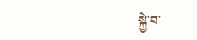སྐྱེ་བ་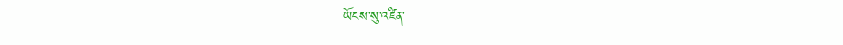ཡོངས་སུ་འཛིན་